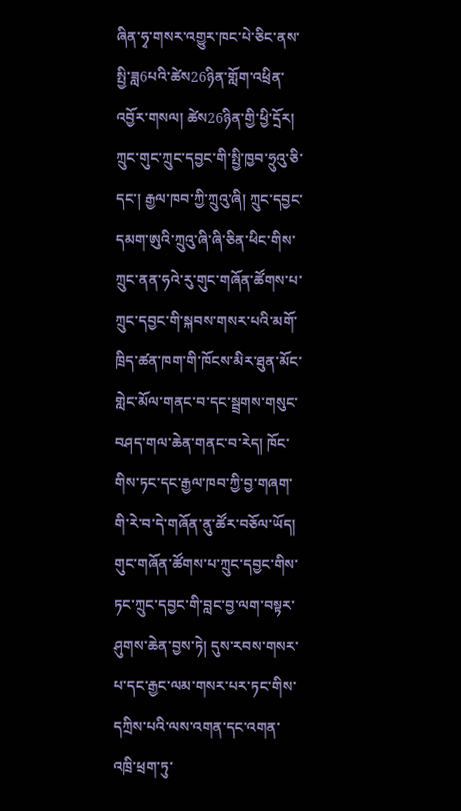ཞིན་ཧྭ་གསར་འགྱུར་ཁང་པེ་ཅིང་ནས་སྤྱི་ཟླ6པའི་ཚེས26ཉིན་གློག་འཕྲིན་འབྱོར་གསལ། ཚེས26ཉིན་གྱི་ཕྱི་དྲོར། ཀྲུང་གུང་ཀྲུང་དབྱང་གི་སྤྱི་ཁྱབ་ཧྲུའུ་ཅི་དང་། རྒྱལ་ཁབ་ཀྱི་ཀྲུའུ་ཞི། ཀྲུང་དབྱང་དམག་ཨུའི་ཀྲུའུ་ཞི་ཞི་ཅིན་ཕིང་གིས་ཀྲུང་ནན་ཧའེ་རུ་གུང་གཞོན་ཚོགས་པ་ཀྲུང་དབྱང་གི་སྐབས་གསར་པའི་མགོ་ཁྲིད་ཚན་ཁག་གི་ཁོངས་མིར་ཐུན་མོང་གླེང་མོལ་གནང་བ་དང་སྦྲགས་གསུང་བཤད་གལ་ཆེན་གནང་བ་རེད། ཁོང་གིས་ཏང་དང་རྒྱལ་ཁབ་ཀྱི་བྱ་གཞག་གི་རེ་བ་དེ་གཞོན་ནུ་ཚོར་བཅོལ་ཡོད། གུང་གཞོན་ཚོགས་པ་ཀྲུང་དབྱང་གིས་ཏང་ཀྲུང་དབྱང་གི་བླང་བྱ་ལག་བསྟར་ཤུགས་ཆེན་བྱས་ཏེ། དུས་རབས་གསར་པ་དང་རྒྱང་ལམ་གསར་པར་ཏང་གིས་དཀྲིས་པའི་ལས་འགན་དང་འགན་འཁྲི་ཕྲག་ཏུ་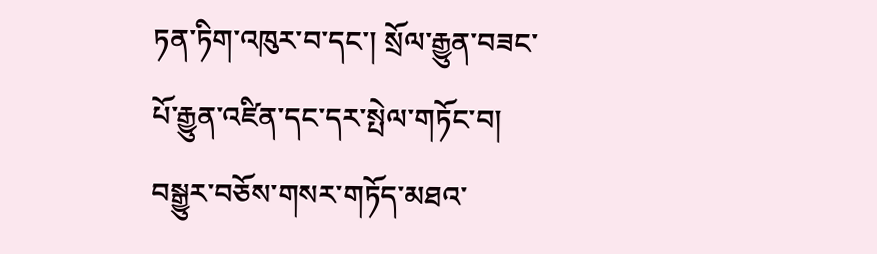ཏན་ཏིག་འཁུར་བ་དང་། སྲོལ་རྒྱུན་བཟང་པོ་རྒྱུན་འཛིན་དང་དར་སྤེལ་གཏོང་བ། བསྒྱུར་བཅོས་གསར་གཏོད་མཐའ་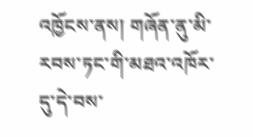འཁྱོངས་ནས། གཞོན་ནུ་མི་རབས་ཏང་གི་མཐའ་འཁོར་དུ་དེ་བས་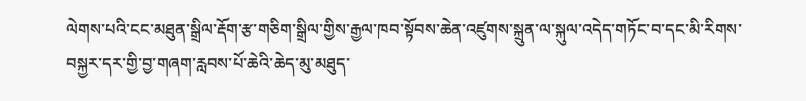ལེགས་པའི་ངང་མཐུན་སྒྲིལ་རྡོག་རྩ་གཅིག་སྒྲིལ་གྱིས་རྒྱལ་ཁབ་སྟོབས་ཆེན་འཛུགས་སྐྲུན་ལ་སྐུལ་འདེད་གཏོང་བ་དང་མི་རིགས་བསྐྱར་དར་གྱི་བྱ་གཞག་རླབས་པོ་ཆེའི་ཆེད་མུ་མཐུད་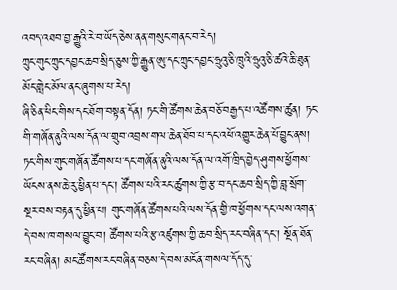འབད་འཐབ་བྱ་རྒྱུའི་རེ་བ་ཡོད་ཅེས་ནན་གསུང་གནང་བ་རེད།
ཀྲུང་གུང་ཀྲུང་དབྱང་ཆབ་སྲིད་ཅུས་ཀྱི་རྒྱུན་ཨུ་དང་ཀྲུང་དབྱང་ཧྲུའུ་ཅི་ཁྲུའི་ཧྲུའུ་ཅི་ཚའེ་ཆི་ཐུན་མོང་གླེང་མོལ་ནང་ཞུགས་པ་རེད།
ཞི་ཅིན་ཕིང་གིས་དང་ཐོག་བསྟན་དོན། ཏང་གི་ཚོགས་ཆེན་བཅོ་བརྒྱད་པ་འཚོགས་ཚུན། ཏང་གི་གཞོན་ནུའི་ལས་དོན་ལ་གྲུབ་འབྲས་གལ་ཆེན་ཐོབ་པ་དང་འཕོ་འགྱུར་ཆེན་པོ་བྱུང་ནས། ཏང་གིས་གུང་གཞོན་ཚོགས་པ་དང་གཞོན་ནུའི་ལས་དོན་ལ་འགོ་ཁྲིད་བྱེད་ཤུགས་ཕྱོགས་ཡོངས་ནས་ཆེ་རུ་ཕྱིན་པ་དང་། ཚོགས་པའི་རང་ཚུགས་ཀྱི་རྩ་བ་དང་ཆབ་སྲིད་ཀྱི་བླ་སྲོག་སྔར་བས་བརྟན་དུ་ཕྱིན་པ། གུང་གཞོན་ཚོགས་པའི་ལས་དོན་གྱི་ཁ་ཕྱོགས་དང་ལས་འགན་དེ་བས་ཁ་གསལ་བྱུང་བ། ཚོགས་པའི་རྩ་འཛུགས་ཀྱི་ཆབ་སྲིད་རང་བཞིན་དང་། སྔོན་ཐོན་རང་བཞིན། མང་ཚོགས་རང་བཞིན་བཅས་དེ་བས་མངོན་གསལ་དོད་དུ་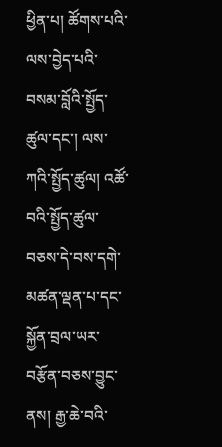ཕྱིན་པ། ཚོགས་པའི་ལས་བྱེད་པའི་བསམ་བློའི་སྤྱོད་ཚུལ་དང་། ལས་ཀའི་སྤྱོད་ཚུལ། འཚོ་བའི་སྤྱོད་ཚུལ་བཅས་དེ་བས་དགེ་མཚན་ལྡན་པ་དང་སྐྱོན་བྲལ་ཡར་བརྩོན་བཅས་བྱུང་ནས། རྒྱ་ཆེ་བའི་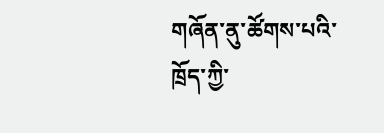གཞོན་ནུ་ཚོགས་པའི་ཁྲོད་ཀྱི་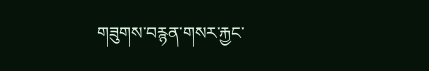གཟུགས་བརྙན་གསར་རྐྱང་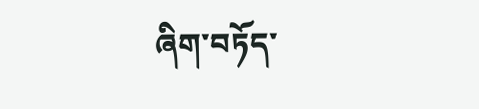ཞིག་བཏོད་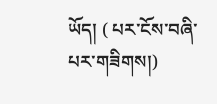ཡོད། ( པར་ངོས་བཞི་པར་གཟིགས།)